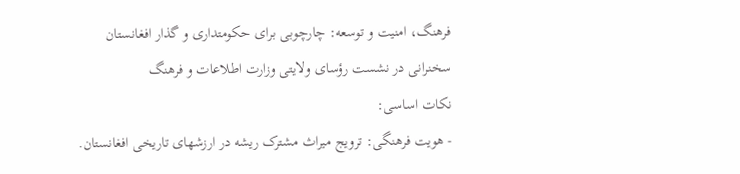فرهنگ، امنیت و توسعه: چارچوبی برای حکومتداری و گذار افغانستان
سخنرانی در نشست رؤسای ولایتی وزارت اطلاعات و فرهنگ
نکات اساسی:
- هویت فرهنگی: ترویج میراث مشترک ریشه در ارزشهای تاریخی افغانستان.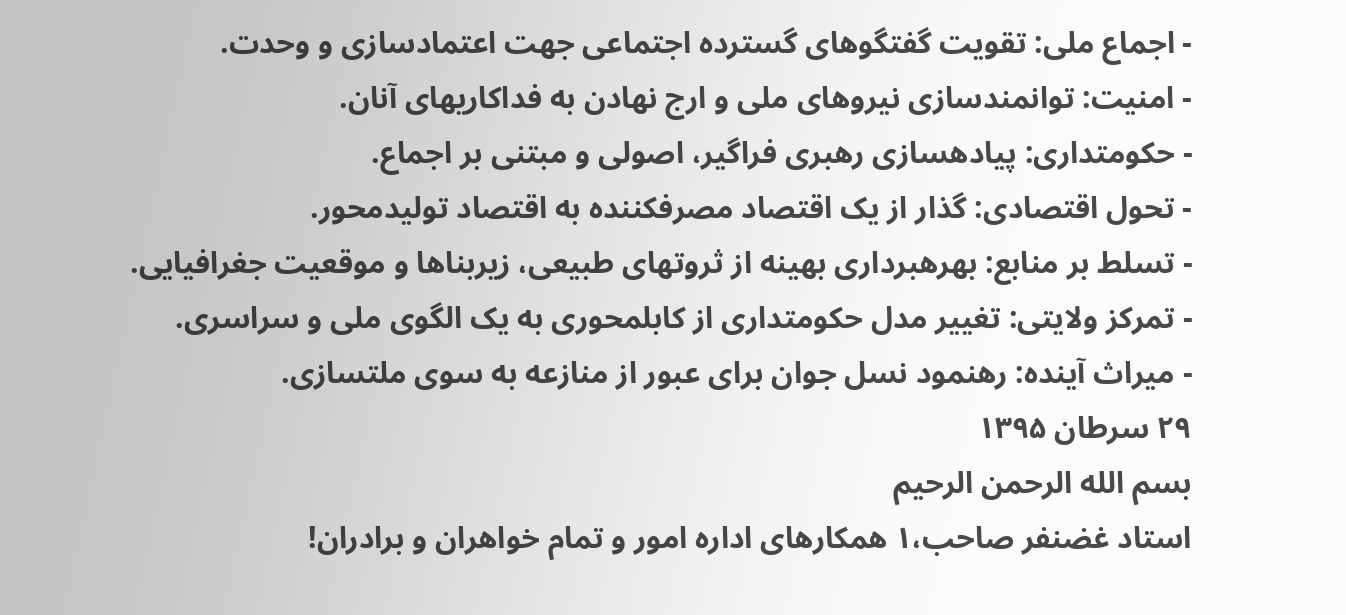- اجماع ملی: تقویت گفتگوهای گسترده اجتماعی جهت اعتمادسازی و وحدت.
- امنیت: توانمندسازی نیروهای ملی و ارج نهادن به فداکاریهای آنان.
- حکومتداری: پیادهسازی رهبری فراگیر، اصولی و مبتنی بر اجماع.
- تحول اقتصادی: گذار از یک اقتصاد مصرفکننده به اقتصاد تولیدمحور.
- تسلط بر منابع: بهرهبرداری بهینه از ثروتهای طبیعی، زیربناها و موقعیت جغرافیایی.
- تمرکز ولایتی: تغییر مدل حکومتداری از کابلمحوری به یک الگوی ملی و سراسری.
- میراث آینده: رهنمود نسل جوان برای عبور از منازعه به سوی ملتسازی.
۲۹ سرطان ۱۳۹۵
بسم الله الرحمن الرحیم
استاد غضنفر صاحب،۱ همکارهای اداره امور و تمام خواهران و برادران!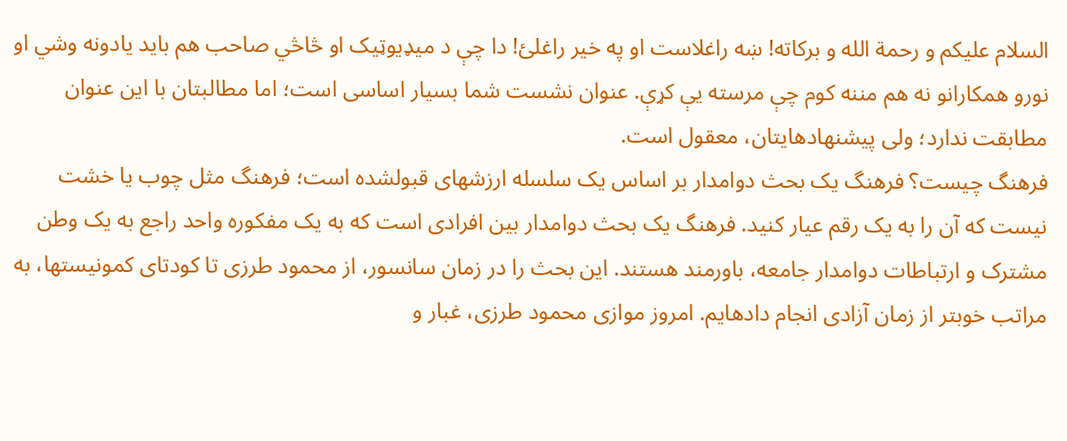السلام علیکم و رحمة الله و برکاته! ښه راغلاست او په خیر راغلئ! دا چې د میډیوټیک او څاڅي صاحب هم باید یادونه وشي او نورو همکارانو نه هم مننه کوم چې مرسته یې کړې. عنوان نشست شما بسیار اساسی است؛ اما مطالبتان با این عنوان مطابقت ندارد؛ ولی پیشنهادهایتان، معقول است.
فرهنگ چیست؟ فرهنگ یک بحث دوامدار بر اساس یک سلسله ارزشهای قبولشده است؛ فرهنگ مثل چوب یا خشت نیست که آن را به یک رقم عیار کنید. فرهنگ یک بحث دوامدار بین افرادی است که به یک مفکوره واحد راجع به یک وطن مشترک و ارتباطات دوامدار جامعه، باورمند هستند. این بحث را در زمان سانسور، از محمود طرزی تا کودتای کمونیستها، به مراتب خوبتر از زمان آزادی انجام دادهایم. امروز موازی محمود طرزی، غبار و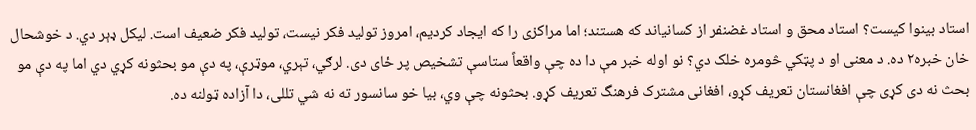استاد بینوا کیست؟ استاد محق و استاد غضنفر از کسانیاند که هستند؛ اما مراکزی را که ایجاد کردیم، امروز تولید فکر نیست، تولید فکر ضعیف است. لیکل ډېر دي. د خوشحال خان خبره۲ ده. د معنی او د پټکي څومره خلک دي؟ نو اوله خبر مې دا ده چې واقعاً ستاسې تشخیص پر ځای دی. لرګي، تېري، موټرې، په دې مو بحثونه کړي دي اما په دې مو بحث نه دی کړی چې افغانستان تعریف کړو، افغانی مشترک فرهنگ تعریف کړو. بحثونه چې وي، بیا خو سانسور ته نه شي تللی، دا آزاده ټولنه ده.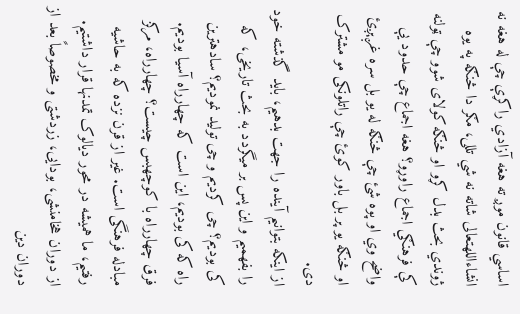اساسي قانون موږ ته هغه آزادي راکړې چې له هغه نه انشاءاللهتعالی شاته نه شي تللی، مګر دا څنګه په یوه ژوندي بحث بدل کړو او څنګه کولای شوو چې ټولنه کې فرهنګي اجماع راوړو؟ هغه اجماع چې حدود یې واضح وي او پوه شئ چې څنګه له یو بل سره غږېږئ او څنګه یو پر بل باور کوئ چې راتلونکی مو مشترک دی.
از اینکه بتوانیم آینده را جهت بدهیم، باید گذشته خود را بفهمیم و این پس بر میگردد به بحث تاریخی، که کی بودیم؟ چی کردیم و چی تولید نمودیم؟ سادهترین راه که کی بودیم، این است که چهارراه آسیا بودیم. فرق چهارراه با کوچهبس چیست؟ چهارراه، مرکز مبادله فرهنگی است. غیر از قرن نزده که به حاشیه رفتیم، ما همیشه در محور دیالوک تمدنها قرار داشتیم. از دوران هخامنشی، بودایی، زردشتی و مخصوصاً بعد از دوران دین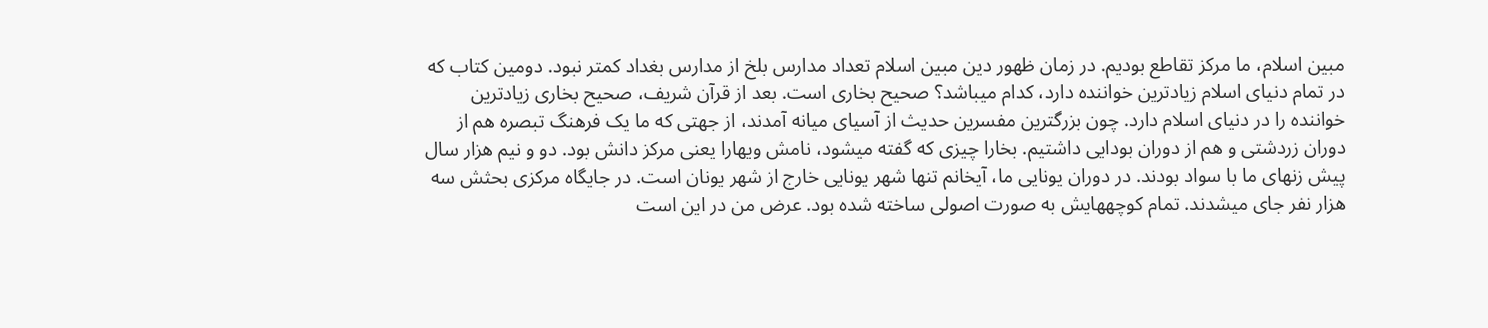مبین اسلام، ما مرکز تقاطع بودیم. در زمان ظهور دین مبین اسلام تعداد مدارس بلخ از مدارس بغداد کمتر نبود. دومین کتاب که در تمام دنیای اسلام زیادترین خواننده دارد، کدام میباشد؟ صحیح بخاری است. بعد از قرآن شریف، صحیح بخاری زیادترین خواننده را در دنیای اسلام دارد. چون بزرگترین مفسرین حدیث از آسیای میانه آمدند، از جهتی که ما یک فرهنگ تبصره هم از دوران زردشتی و هم از دوران بودایی داشتیم. بخارا چیزی که گفته میشود، نامش ویهارا یعنی مرکز دانش بود. دو و نیم هزار سال پیش زنهای ما با سواد بودند. در دوران یونایی ما، آیخانم تنها شهر یونایی خارج از شهر یونان است. در جایگاه مرکزی بحثش سه هزار نفر جای میشدند. تمام کوچههایش به صورت اصولی ساخته شده بود. عرض من در این است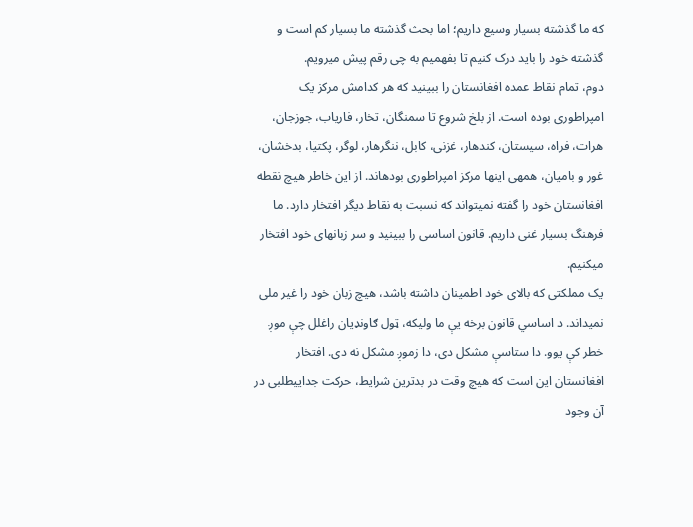که ما گذشته بسیار وسیع داریم؛ اما بحث گذشته ما بسیار کم است و گذشته خود را باید درک کنیم تا بفهمیم به چی رقم پیش میرویم.
دوم، تمام نقاط عمده افغانستان را ببینید که هر کدامش مرکز یک امپراطوری بوده است. از بلخ شروع تا سمنگان، تخار، فاریاب، جوزجان، هرات، فراه، سیستان، کندهار، غزنی، کابل، ننگرهار، لوگر، پکتیا، بدخشان، غور و بامیان، همهی اینها مرکز امپراطوری بودهاند. از این خاطر هیچ نقطه افغانستان خود را گفته نمیتواند که نسبت به نقاط دیگر افتخار دارد. ما فرهنگ بسیار غنی داریم. قانون اساسی را ببینید و سر زبانهای خود افتخار میکنیم.
یک مملکتی که بالای خود اطمینان داشته باشد، هیچ زبان خود را غیر ملی نمیداند. د اساسي قانون برخه یې ما ولیکه، ټول ګاونډیان راغلل چې موږ خطر کې یوو. دا ستاسې مشکل دی، دا زموږ مشکل نه دی. افتخار افغانستان این است که هیچ وقت در بدترین شرایط، حرکت جداییطلبی در آن وجود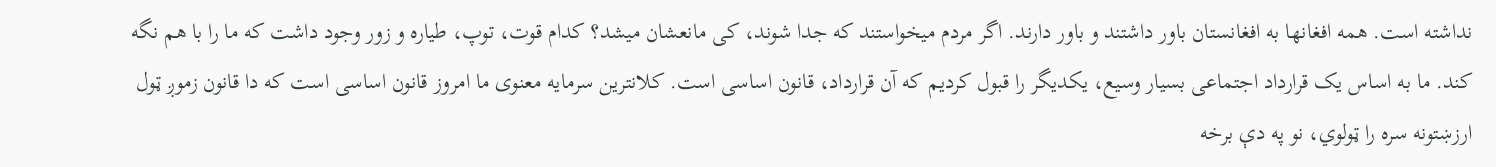نداشته است. همه افغانها به افغانستان باور داشتند و باور دارند. اگر مردم میخواستند که جدا شوند، کی مانعشان میشد؟ کدام قوت، توپ، طیاره و زور وجود داشت که ما را با هم نگه کند. ما به اساس یک قرارداد اجتماعی بسیار وسیع، یکدیگر را قبول کردیم که آن قرارداد، قانون اساسی است. کلانترین سرمایه معنوی ما امروز قانون اساسی است که دا قانون زموږ ټول ارزښتونه سره را ټولوي، نو په دې برخه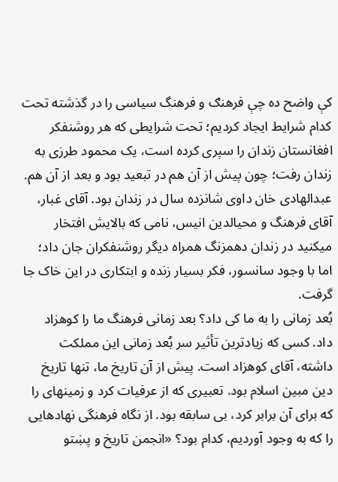کې واضح ده چې فرهنګ و فرهنگ سیاسی را در گذشته تحت کدام شرایط ایجاد کردیم؛ تحت شرایطی که هر روشنفکر افغانستان زندان را سپری کرده است، یک محمود طرزی به زندان رفت؛ چون پیش از آن هم در تبعید بود و بعد از آن هم. عبدالهادی خان داوی شانزده سال در زندان بود. آقای غبار، آقای فرهنگ و محیالدین انیس، نامی که بالایش افتخار میکنید در زندان دهمزنگ همراه دیگر روشنفکران جان داد؛ اما با وجود سانسور، فکر بسیار زنده و ابتکاری در این خاک جا گرفت.
بُعد زمانی را به ما کی داد؟ بعد زمانی فرهنگ ما را کوهزاد داد. کسی که زیادترین تأثیر سر بُعد زمانی این مملکت داشته، آقای کوهزاد است. پیش از آن تاریخ ما، تنها تاریخ دین مبین اسلام بود. تعبیری که از عرفیات کرد و زمینهای را که برای آن برابر کرد، بی سابقه بود. از نگاه فرهنگی نهادهایی را که به وجود آوردیم، کدام بود؟ «انجمن تاریخ و پښتو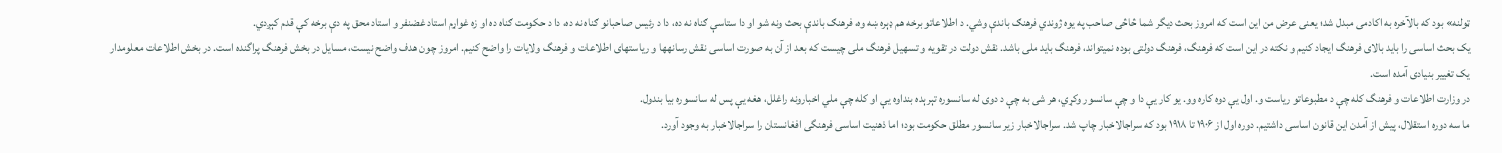ټولنه» بود که بالآخره به اکادمی مبدل شد؛ یعنی عرض من این است که امروز بحث دیگر شما څاڅی صاحب په یوه ژوندي فرهنګ باندې وشي. د اطلاعاتو برخه هم ډېره ښه وه، فرهنګ باندې بحث ونه شو او دا ستاسې ګناه نه ده، دا د رئيس صاحبانو ګناه نه ده، دا د حکومت ګناه ده او زه غواړم استاد غضنفر و استاد محق په دې برخه کې قدم کېږدي.
یک بحث اساسی را باید بالای فرهنگ ایجاد کنیم و نکته در این است که فرهنگ، فرهنگ دولتی بوده نمیتواند، فرهنگ باید ملی باشد. نقش دولت در تقویه و تسهیل فرهنگ ملی چیست که بعد از آن به صورت اساسی نقش رسانهها و ریاستهای اطلاعات و فرهنگ ولایات را واضح کنیم. امروز چون هدف واضح نیست، مسایل در بخش فرهنگ پراگنده است. در بخش اطلاعات معلومدار یک تغییر بنیادی آمده است.
در وزارت اطلاعات و فرهنگ کله چې د مطبوعاتو ریاست و. اول یې دوه کاره وو. یو کار یې دا و چې سانسور وکړي، هر شی به چې د دوی له سانسوره تېرېده بنداوه یې او کله چې ملي اخبارونه راغلل، هغه یې پس له سانسوره بیا بندول.
ما سه دوره استقلال، پیش از آمدن این قانون اساسی داشتیم. دوره اول از ۱۹۰۶ تا ۱۹۱۸ بود که سراجالاخبار چاپ شد. سراجالاخبار زیر سانسور مطلق حکومت بود؛ اما ذهنیت اساسی فرهنگی افغانستان را سراجالاخبار به وجود آورد.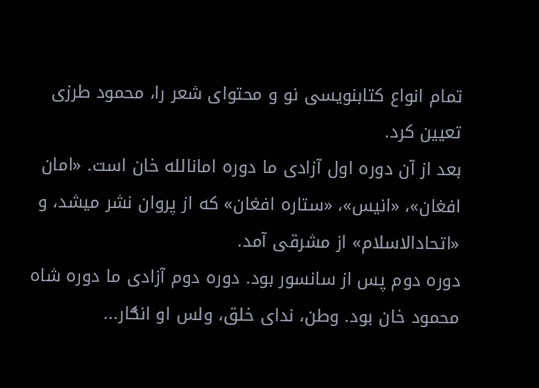تمام انواع کتابنویسی نو و محتوای شعر را، محمود طرزی تعیین کرد.
بعد از آن دوره اول آزادی ما دوره امانالله خان است. «امان افغان»، «انیس»، «ستاره افغان» که از پروان نشر میشد، و «اتحادالاسلام» از مشرقی آمد.
دوره دوم پس از سانسور بود. دوره دوم آزادی ما دوره شاه محمود خان بود. وطن، ندای خلق، ولس او انګار...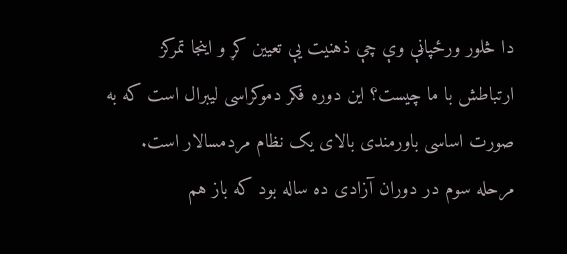دا څلور ورځپاڼې وې چې ذهنیت یې تعیین کړ و اینجا تمرکز ارتباطش با ما چیست؟ این دوره فکر دموکراسی لیبرال است که به صورت اساسی باورمندی بالای یک نظام مردمسالار است. مرحله سوم در دوران آزادی ده ساله بود که باز هم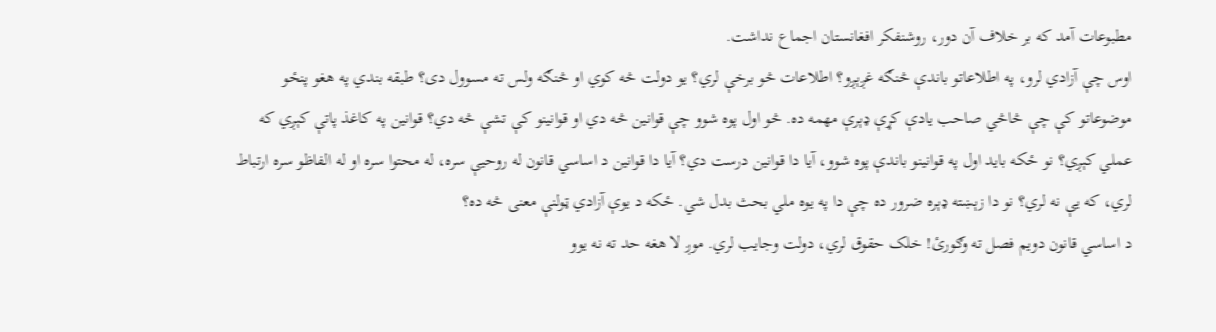مطبوعات آمد که بر خلاف آن دور، روشنفکر افغانستان اجماع نداشت.
اوس چې آزادي لرو، په اطلاعاتو باندې څنګه غږېږو؟ اطلاعات څو برخې لري؟ یو دولت څه کوي او څنګه ولس ته مسوول دی؟ طبقه بندي په هغو پنځو موضوعاتو کې چې څاڅي صاحب یادې کړې ډېرې مهمه ده. څو اول پوه شوو چې قوانین څه دي او قوانینو کې تشې څه دي؟ قوانین په کاغذ پاتې کېږي که عملي کېږي؟ نو ځکه باید اول په قوانینو باندې پوه شوو، آیا دا قوانین درست دي؟ آیا دا قوانین د اساسي قانون له روحیې سره، له محتوا سره او له الفاظو سره ارتباط لري، که یې نه لري؟ نو دا زېښته ډېره ضرور ده چې دا په یوه ملي بحث بدل شي. ځکه د یوې آزادي ټولنې معنی څه ده؟
د اساسي قانون دویم فصل ته وګورئ! خلک حقوق لري، دولت وجایب لري. موږ لا هغه حد ته نه یوو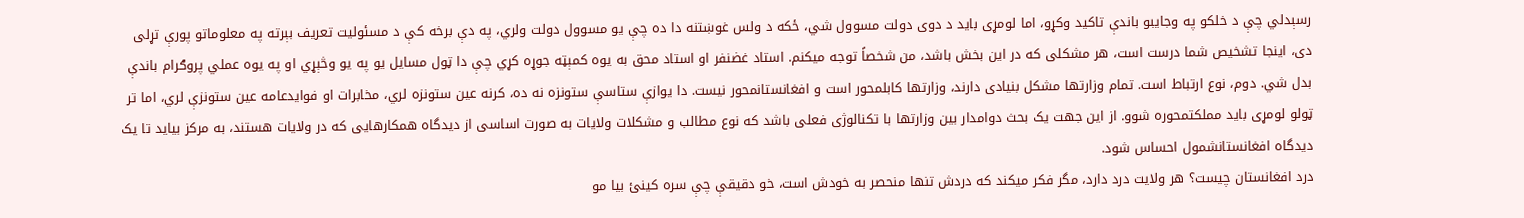رسېدلي چې د خلکو په وجایبو باندې تاکید وکړو، اما لومړی باید د دوی دولت مسوول شي، ځکه د ولس غوښتنه دا ده چې یو مسوول دولت ولري، په دې برخه کې د مسئولیت تعریف بېرته په معلوماتو پورې تړلی دی، اینجا تشخیص شما درست است، هر مشکلی که در این بخش باشد، من شخصاً توجه میکنم. استاد غضنفر او استاد محق به یوه کمېټه جوړه کړي چې دا ټول مسایل یو په یو وڅېړي او په یوه عملي پروګرام باندې بدل شي. دوم، نوع ارتباط است. تمام وزارتها مشکل بنیادی دارند، وزارتها کابلمحور است و افغانستانمحور نیست. دا یوازې ستاسې ستونزه نه ده، کرنه عین ستونزه لري، مخابرات او فوایدعامه عین ستونزې لري، اما تر ټولو لومړی باید مملکتمحوره شوو. از این جهت یک بحث دوامدار بین وزارتها با تکنالوژی فعلی باشد که نوع مطالب و مشکلات ولایات به صورت اساسی از دیدگاه همکارهایی که در ولایات هستند، به مرکز بیاید تا یک دیدگاه افغانستانشمول احساس شود.
درد افغانستان چیست؟ هر ولایت درد دارد، مگر فکر میکند که دردش تنها منحصر به خودش است، خو دقیقې چې سره کینئ بیا مو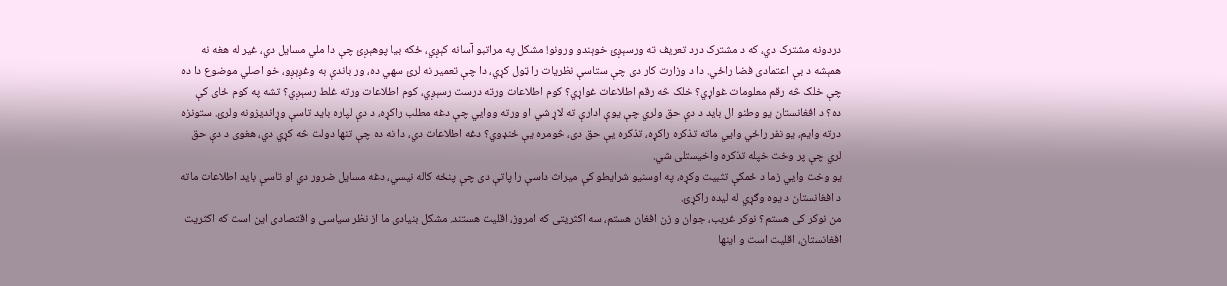دردونه مشترک دي، که د مشترک درد تعریف ته ورسېږئ خوېندو ورونو! مشکل په مراتبو آسانه کېږي، ځکه بیا پوهېږئ چې دا ملي مسایل دي، غیر له هغه نه همېشه د بې اعتمادی فضا راځي. دا د وزارت کار دی چې ستاسې نظریات را ټول کړي، دا چې تعمیر نه لرئ سهي ده، ور باندې به وغږېږو، خو اصلي موضوع دا ده چې خلک څه رقم معلومات غواړي؟ خلک څه رقم اطلاعات غواړي؟ کوم اطلاعات ورته درست رسېږي، کوم اطلاعات ورته غلط رسېږي؟ تشه په کوم ځای کې ده؟ د افغانستان یو وطنو ال باید د دې حق ولري چې یوې ادارې ته لاړ شي او ورته ووایي چې دغه مطلب راکړه، د دې لپاره باید تاسې وړاندیزونه ولرئ. ستونزه درته وایم، یو نفر راځي وايي ماته تذکره راکړه، تذکره یې حق دی، څومره یې ځنډوي؟ دغه اطلاعات دي، دا نه ده چې تنها دولت څه کړي دي، هغوی د دې حق لري چې پر وخت خپله تذکره واخیستلی شي.
یو وخت وایي زما د ځمکې تثبیت وکړه، په اوسنیو شرایطو کې میراث داسې را پاتې دی چې پنځه کاله نیسي، دغه مسایل ضرور دي او تاسې باید اطلاعات ماته د افغانستان د یوه وګړي له لیده راکړئ.
من نوکر کی هستم؟ نوکر غریب، جوان و زن افغان هستم، سه اکثریتی که امروز، اقلیت هستند. مشکل بنیادی ما از نظر سیاسی و اقتصادی این است که اکثریت افغانستان، اقلیت است و اینها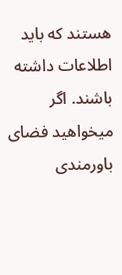هستند که باید اطلاعات داشته باشند. اگر میخواهید فضای باورمندی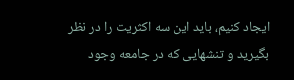ایجاد کنیم، باید این سه اکثریت را در نظر بگیرید و تنشهایی که در جامعه وجود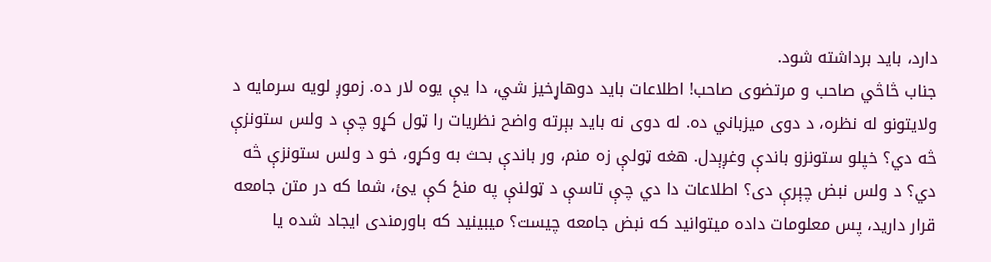دارد، باید برداشته شود.
جناب څاڅي صاحب و مرتضوی صاحب! اطلاعات باید دوهاړخیز شي، دا یې یوه لار ده. زموږ لویه سرمایه د ولایتونو له نظره، د دوی میزباني ده. له دوی نه باید بېرته واضح نظریات را ټول کړو چې د ولس ستونزې څه دي؟ خپلو ستونزو باندې وغږېدل. هغه ټولې زه منم، ور باندې بحث به وکړو، خو د ولس ستونزې څه دي؟ د ولس نبض چېرې دی؟ اطلاعات دا دي چې تاسې د ټولنې په منځ کې یئ، شما که در متن جامعه قرار دارید، پس معلومات داده میتوانید که نبض جامعه چیست؟ میبینید که باورمندی ایجاد شده یا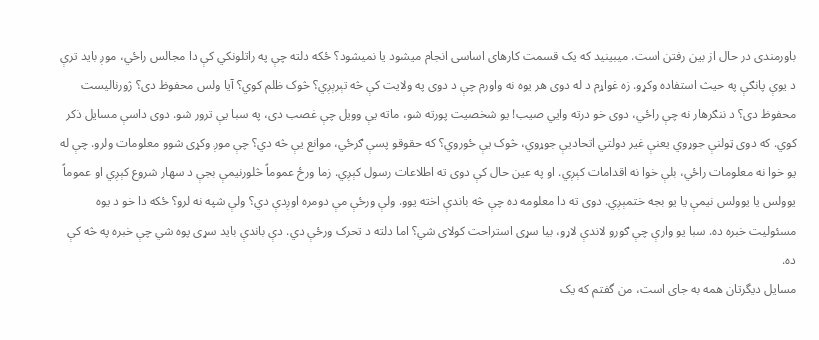باورمندی در حال از بین رفتن است. میبینید که یک قسمت کارهای اساسی انجام میشود یا نمیشود؟ ځکه دلته چې په راتلونکي کې دا مجالس راځي، موږ باید ترې د یوې پانګې په حیث استفاده وکړو. زه غواړم د له دوی هر یوه نه واورم چې د دوی په ولایت کې څه تېرېږي؟ څوک ظلم کوي؟ آیا ولس محفوظ دی؟ ژورنالیست محفوظ دی؟ د ننګرهار نه چې راځي، دوی خو درته وايي صیب! یو شخصیت پورته شو، ماته یې وویل چې غصب دی، په سبا یې ترور شو. دوی داسې مسایل ذکر کوي. که دوی ټولنې جوړوي یعنې غیر دولتي اتحادیې جوړوي، څوک یې ځوروي؟ که حقوقو پسې ګرځي، موانع یې څه دي؟ چې موږ وکړی شوو معلومات ولرو. چې له یو خوا نه معلومات راځي، بلې خوا نه اقدامات کېږي. او په عین حال کې دوی ته اطلاعات رسول کېږي. زما ورځ عموماً څلورنیمې بجې د سهار شروع کېږي او عموماً یوولس یا یوولس نیمې یا یو بجه ختمېږي. دوی ته دا معلومه ده چې څه باندې اخته یوو. ولې ورځې مې دومره اوږدې دي؟ ولې شپه نه لرو؟ ځکه دا خو د یوه مسئولیت خبره ده. سبا یو وارې چې ګورو لاندې لاړو، بیا سړی استراحت کولای شي؟ اما دلته د تحرک ورځې دي. دې باندې باید سړی پوه شي چې خبره په څه کې ده.
مسایل دیگرتان همه به جای است، من گفتم که یک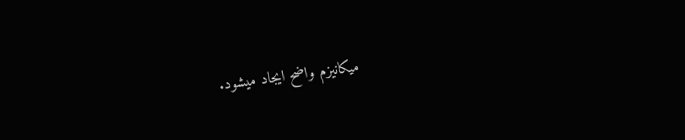میکانیزم واضح ایجاد میشود.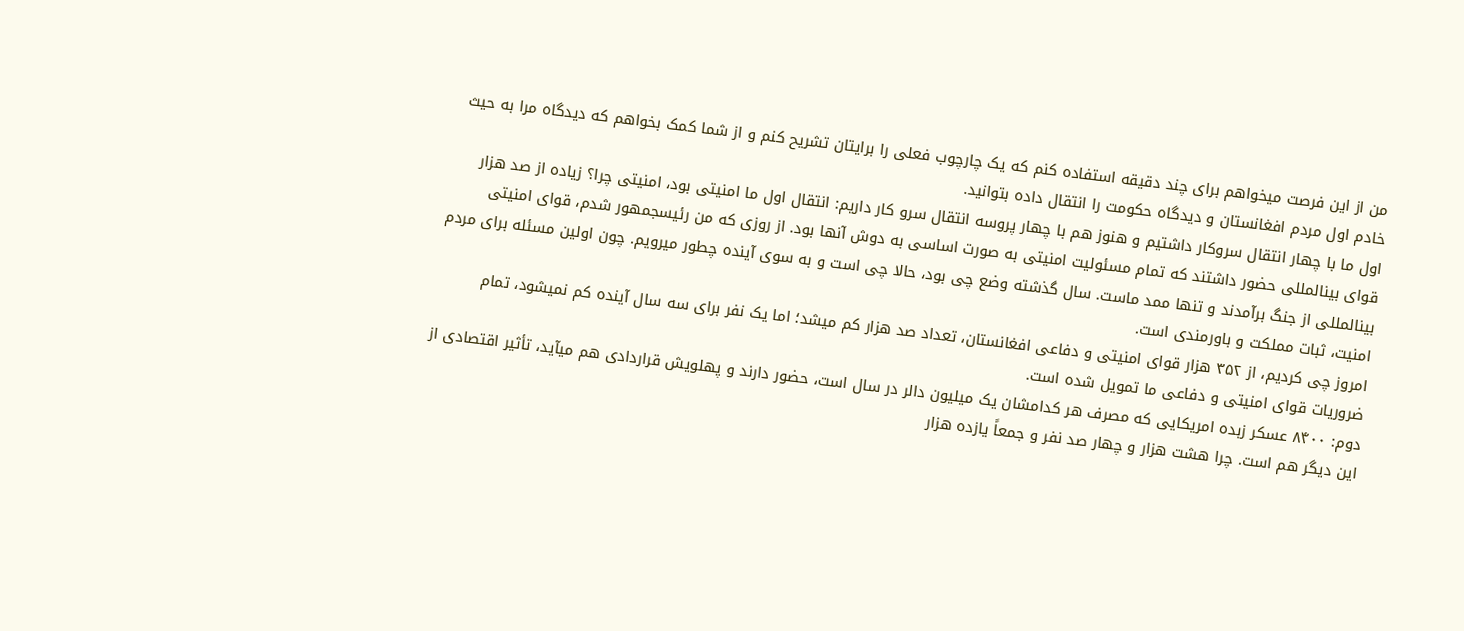من از این فرصت میخواهم برای چند دقیقه استفاده کنم که یک چارچوب فعلی را برایتان تشریح کنم و از شما کمک بخواهم که دیدگاه مرا به حیث خادم اول مردم افغانستان و دیدگاه حکومت را انتقال داده بتوانید.
اول ما با چهار انتقال سروکار داشتیم و هنوز هم با چهار پروسه انتقال سرو کار داریم: انتقال اول ما امنیتی بود، امنیتی چرا؟ زیاده از صد هزار قوای بینالمللی حضور داشتند که تمام مسئولیت امنیتی به صورت اساسی به دوش آنها بود. از روزی که من رئیسجمهور شدم، قوای امنیتی بینالمللی از جنگ برآمدند و تنها ممد ماست. سال گذشته وضع چی بود، حالا چی است و به سوی آینده چطور میرویم. چون اولین مسئله برای مردم امنیت، ثبات مملکت و باورمندی است.
امروز چی کردیم، از ۳۵۲ هزار قوای امنیتی و دفاعی افغانستان، تعداد صد هزار کم میشد؛ اما یک نفر برای سه سال آینده کم نمیشود، تمام ضروریات قوای امنیتی و دفاعی ما تمویل شده است.
دوم: ۸۴۰۰ عسکر زبده امریکایی که مصرف هر کدامشان یک میلیون دالر در سال است، حضور دارند و پهلویش قراردادی هم میآید، تأثیر اقتصادی از این دیگر هم است. چرا هشت هزار و چهار صد نفر و جمعاً یازده هزار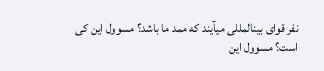نفر قوای بینالمللی میآیند که ممد ما باشد؟ مسوول این کی است؟ مسوول این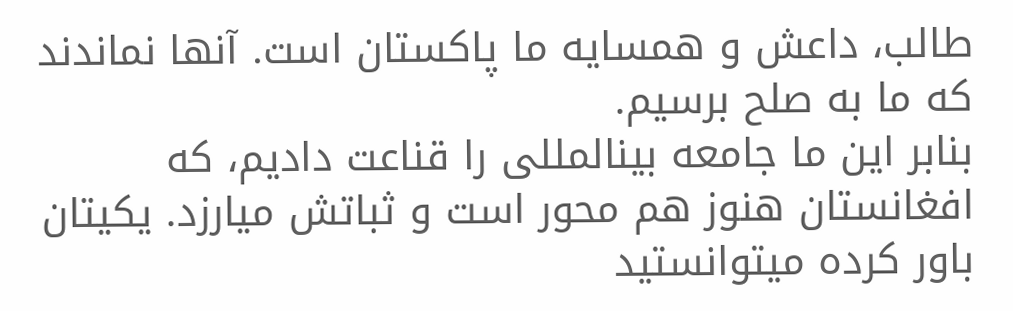طالب، داعش و همسایه ما پاکستان است. آنها نماندند که ما به صلح برسیم.
بنابر این ما جامعه بینالمللی را قناعت دادیم، که افغانستان هنوز هم محور است و ثباتش میارزد. یکیتان باور کرده میتوانستید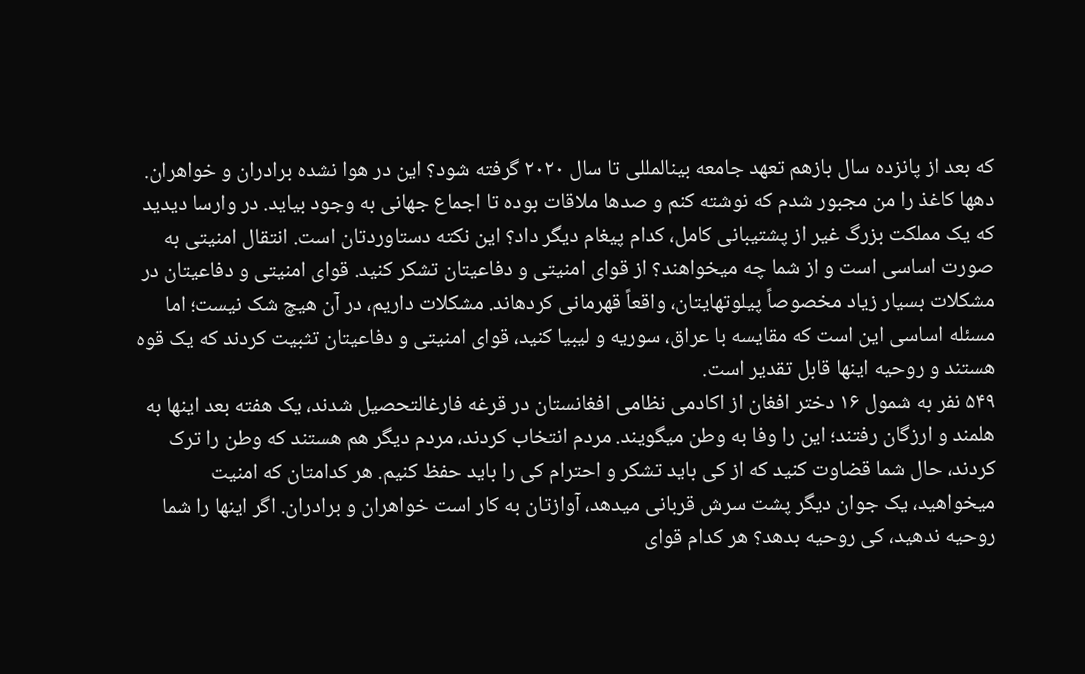که بعد از پانزده سال بازهم تعهد جامعه بینالمللی تا سال ۲۰۲۰ گرفته شود؟ این در هوا نشده برادران و خواهران. دهها کاغذ را من مجبور شدم که نوشته کنم و صدها ملاقات بوده تا اجماع جهانی به وجود بیاید. در وارسا دیدید که یک مملکت بزرگ غیر از پشتیبانی کامل، کدام پیغام دیگر داد؟ این نکته دستاوردتان است. انتقال امنیتی به صورت اساسی است و از شما چه میخواهند؟ از قوای امنیتی و دفاعیتان تشکر کنید. قوای امنیتی و دفاعیتان در مشکلات بسیار زیاد مخصوصاً پیلوتهایتان، واقعاً قهرمانی کردهاند. مشکلات داریم، در آن هیچ شک نیست؛ اما مسئله اساسی این است که مقایسه با عراق، سوریه و لیبیا کنید، قوای امنیتی و دفاعیتان تثبیت کردند که یک قوه هستند و روحیه اینها قابل تقدیر است.
۵۴۹ نفر به شمول ۱۶ دختر افغان از اکادمی نظامی افغانستان در قرغه فارغالتحصیل شدند، یک هفته بعد اینها به هلمند و ارزگان رفتند؛ این را وفا به وطن میگویند. مردم انتخاب کردند، مردم دیگر هم هستند که وطن را ترک کردند، حال شما قضاوت کنید که از کی باید تشکر و احترام کی را باید حفظ کنیم. هر کدامتان که امنیت میخواهید، یک جوان دیگر پشت سرش قربانی میدهد، آوازتان به کار است خواهران و برادران. اگر اینها را شما روحیه ندهید، کی روحیه بدهد؟ هر کدام قوای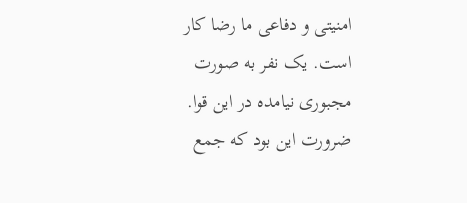امنیتی و دفاعی ما رضا کار است. یک نفر به صورت مجبوری نیامده در این قوا. ضرورت این بود که جمع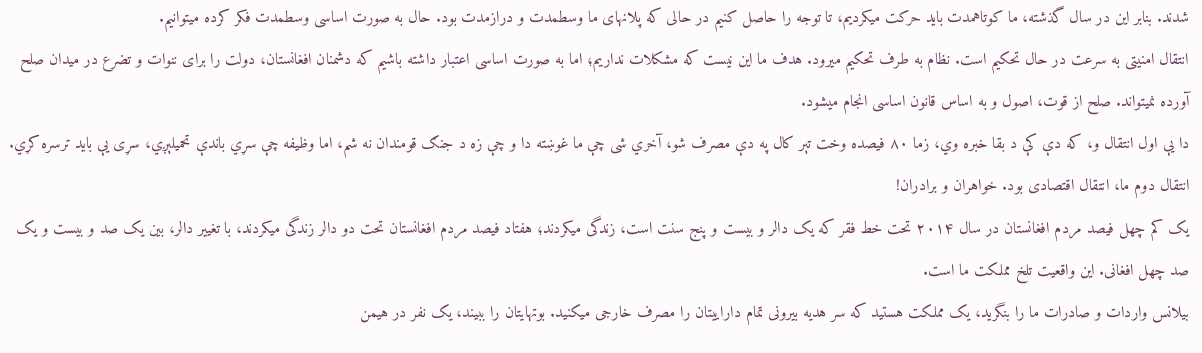شدند. بنابر این در سال گذشته، ما کوتاهمدت باید حرکت میکردیم، تا توجه را حاصل کنیم در حالی که پلانهای ما وسطمدت و درازمدت بود. حال به صورت اساسی وسطمدت فکر کرده میتوانیم.
انتقال امنیتی به سرعت در حال تحکیم است. نظام به طرف تحکیم میرود. هدف ما این نیست که مشکلات نداریم؛ اما به صورت اساسی اعتبار داشته باشیم که دشمنان افغانستان، دولت را برای ننوات و تضرع در میدان صلح آورده نمیتواند. صلح از قوت، اصول و به اساس قانون اساسی انجام میشود.
دا یې اول انتقال و، که دې کې د بقا خبره وي، زما ۸۰ فیصده وخت تېر کال په دې مصرف شو، آخري شی چې ما غوښته دا و چې زه د جنګ قومندان نه شم، اما وظیفه چې سړي باندې تحمیلېږي، سړی یې باید ترسره کړي.
انتقال دوم ما، انتقال اقتصادی بود. خواهران و برادران!
یک کم چهل فیصد مردم افغانستان در سال ۲۰۱۴ تحت خط فقر که یک دالر و بیست و پنج سنت است، زندگی میکردند؛ هفتاد فیصد مردم افغانستان تحت دو دالر زندگی میکردند، با تغییر دالر، بین یک صد و بیست و یک صد چهل افغانی. این واقعیت تلخ مملکت ما است.
بیلانس واردات و صادرات ما را بنگرید، یک مملکت هستید که سر هدیه بیرونی تمام داراییتان را مصرف خارجی میکنید. بوتهایتان را ببیند، یک نفر در هیمن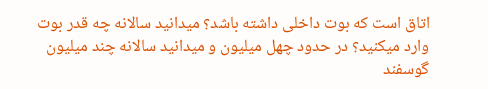اتاق است که بوت داخلی داشته باشد؟ میدانید سالانه چه قدر بوت وارد میکنید؟ در حدود چهل میلیون و میدانید سالانه چند میلیون گوسفند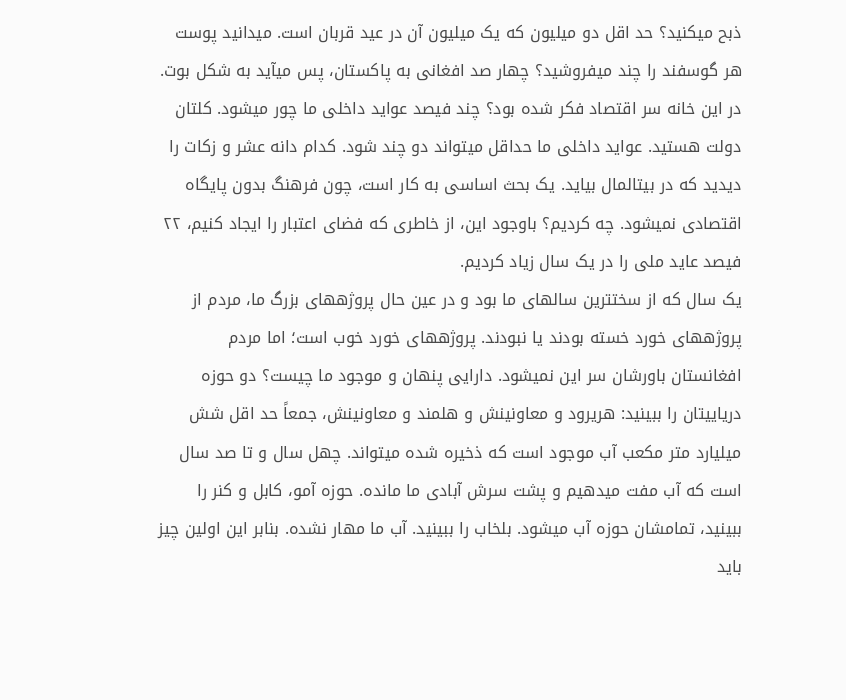ذبح میکنید؟ حد اقل دو میلیون که یک میلیون آن در عید قربان است. میدانید پوست هر گوسفند را چند میفروشید؟ چهار صد افغانی به پاکستان، پس میآید به شکل بوت. در این خانه سر اقتصاد فکر شده بود؟ چند فیصد عواید داخلی ما چور میشود. کلتان دولت هستید. عواید داخلی ما حداقل میتواند دو چند شود. کدام دانه عشر و زکات را دیدید که در بیتالمال بیاید. یک بحث اساسی به کار است، چون فرهنگ بدون پایگاه اقتصادی نمیشود. چه کردیم؟ باوجود این، از خاطری که فضای اعتبار را ایجاد کنیم، ۲۲ فیصد عاید ملی را در یک سال زیاد کردیم.
یک سال که از سختترین سالهای ما بود و در عین حال پروژههای بزرگ ما، مردم از پروژههای خورد خسته بودند یا نبودند. پروژههای خورد خوب است؛ اما مردم افغانستان باورشان سر این نمیشود. دارایی پنهان و موجود ما چیست؟ دو حوزه دریاییتان را ببینید: هریرود و معاونینش و هلمند و معاونینش، جمعاً حد اقل شش میلیارد متر مکعب آب موجود است که ذخیره شده میتواند. چهل سال و تا صد سال است که آب مفت میدهیم و پشت سرش آبادی ما مانده. حوزه آمو، کابل و کنر را ببینید، تمامشان حوزه آب میشود. بلخاب را ببینید. آب ما مهار نشده. بنابر این اولین چیز باید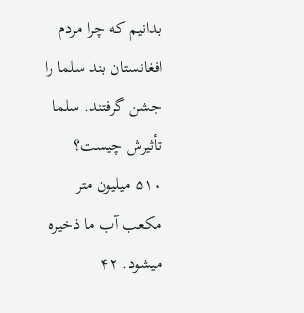بدانیم که چرا مردم افغانستان بند سلما را جشن گرفتند. سلما تأثیرش چیست؟ ۵۱۰ میلیون متر مکعب آب ما ذخیره میشود. ۴۲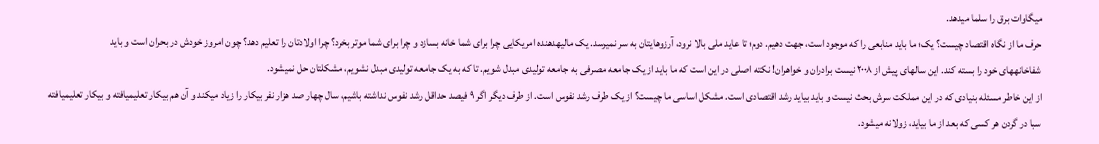میگاوات برق را سلما میدهد.
حرف ما از نگاه اقتصاد چیست؟ یک؛ ما باید منابعی را که موجود است، جهت دهیم. دوم؛ تا عاید ملی بالا نرود، آرزوهایتان به سر نمیرسد. یک مالیهدهنده امریکایی چرا برای شما خانه بسازد و چرا برای شما موتر بخرد؟ چرا اولادتان را تعلیم دهد؟ چون امروز خودش در بحران است و باید
شفاخانههای خود را بسته کند. این سالهای پیش از ۲۰۰۸ نیست برادران و خواهران! نکته اصلی در این است که ما باید از یک جامعه مصرفی به جامعه تولیدی مبدل شویم. تا که به یک جامعه تولیدی مبدل نشویم، مشکلتان حل نمیشود.
از این خاطر مسئله بنیادی که در این مملکت سرش بحث نیست و باید بیاید رشد اقتصادی است. مشکل اساسی ما چیست؟ از یک طرف رشد نفوس است. از طرف دیگر اگر ۹ فیصد حداقل رشد نفوس نداشته باشیم، سال چهار صد هزار نفر بیکار را زیاد میکند و آن هم بیکار تعلیمیافته و بیکار تعلیمیافته سبا در گردن هر کسی که بعد از ما بیاید، زولانه میشود.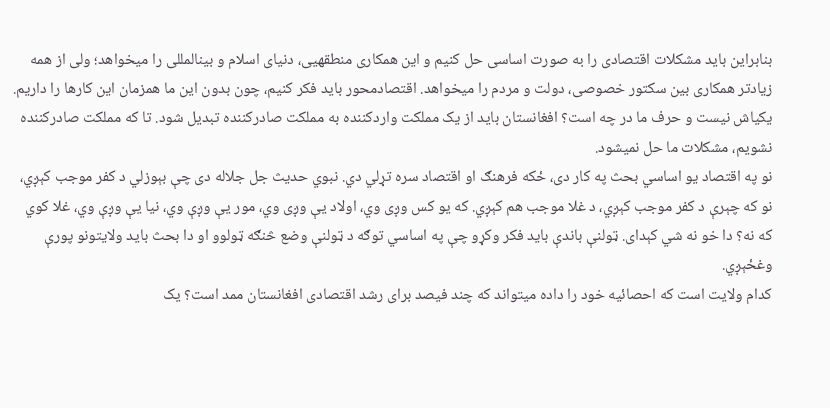بنابراین باید مشکلات اقتصادی را به صورت اساسی حل کنیم و این همکاری منطقهیی، دنیای اسلام و بینالمللی را میخواهد؛ ولی از همه زیادتر همکاری بین سکتور خصوصی، دولت و مردم را میخواهد. اقتصادمحور باید فکر کنیم، چون بدون این ما همزمان این کارها را داریم. یکیاش نیست و حرف ما در چه است؟ افغانستان باید از یک مملکت واردکننده به مملکت صادرکننده تبدیل شود. تا که مملکت صادرکننده نشویم، مشکلات ما حل نمیشود.
نو په اقتصاد یو اساسي بحث په کار دی، ځکه فرهنګ او اقتصاد سره تړلي دي. نبوي حدیث جل جلاله دی چې بېوزلي د کفر موجب کېږي، نو که چېرې د کفر موجب کېږي، د غلا موجب هم کېږي. که یو کس وږی وي، اولاد یې وږی وي، مور یې وږې وي، نیا یې وږې وي، غلا کوي که نه؟ دا خو نه شي کېدای. ټولنې باندې باید فکر وکړو چې په اساسي توګه د ټولنې وضع څنګه ټولوو او دا بحث باید ولایتونو پورې وغځېږي.
کدام ولایت است که احصائیه خود را داده میتواند که چند فیصد برای رشد اقتصادی افغانستان ممد است؟ یک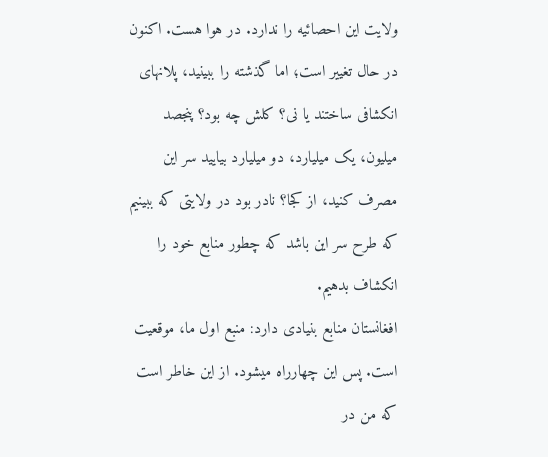ولایت این احصائیه را ندارد. در هوا هست. اکنون در حال تغییر است؛ اما گذشته را ببینید، پلانهای انکشافی ساختند یا نی؟ کلش چه بود؟ پنجصد میلیون، یک میلیارد، دو میلیارد بیایید سر این مصرف کنید، از کجا؟ نادر بود در ولایتی که ببینیم که طرح سر این باشد که چطور منابع خود را انکشاف بدهیم.
افغانستان منابع بنیادی دارد: منبع اول ما، موقعیت است. پس این چهارراه میشود. از این خاطر است که من در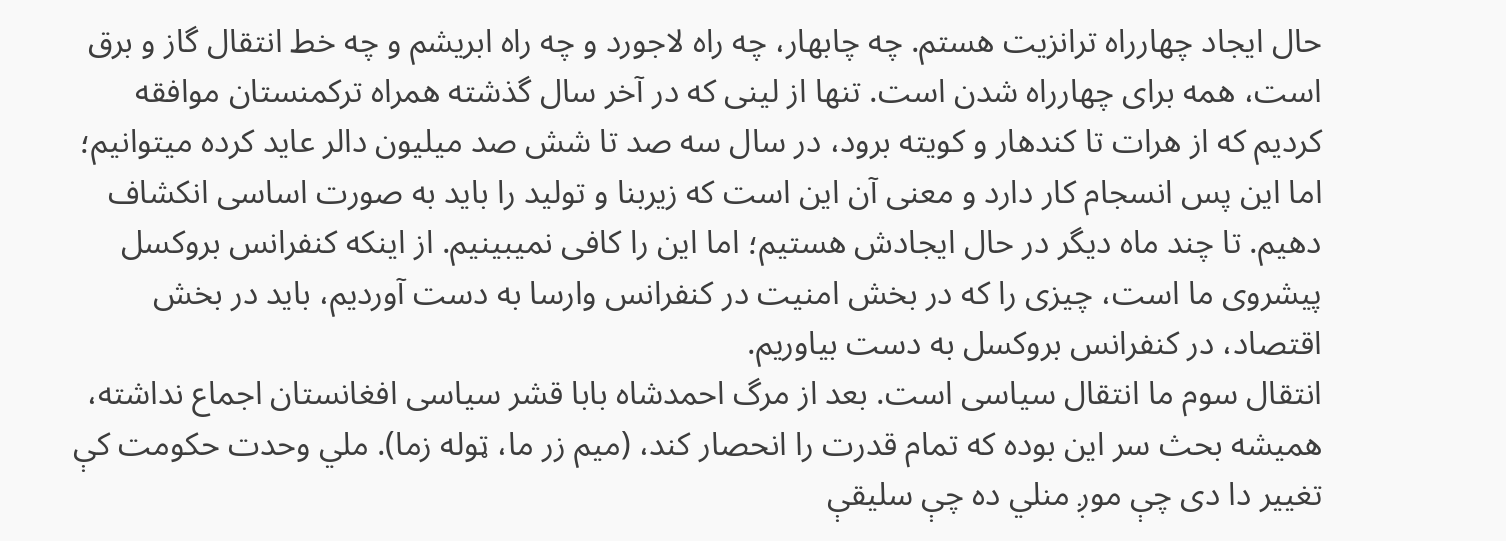حال ایجاد چهارراه ترانزیت هستم. چه چابهار، چه راه لاجورد و چه راه ابریشم و چه خط انتقال گاز و برق است، همه برای چهارراه شدن است. تنها از لینی که در آخر سال گذشته همراه ترکمنستان موافقه کردیم که از هرات تا کندهار و کویته برود، در سال سه صد تا شش صد میلیون دالر عاید کرده میتوانیم؛ اما این پس انسجام کار دارد و معنی آن این است که زیربنا و تولید را باید به صورت اساسی انکشاف دهیم. تا چند ماه دیگر در حال ایجادش هستیم؛ اما این را کافی نمیبینیم. از اینکه کنفرانس بروکسل پیشروی ما است، چیزی را که در بخش امنیت در کنفرانس وارسا به دست آوردیم، باید در بخش اقتصاد، در کنفرانس بروکسل به دست بیاوریم.
انتقال سوم ما انتقال سیاسی است. بعد از مرگ احمدشاه بابا قشر سیاسی افغانستان اجماع نداشته، همیشه بحث سر این بوده که تمام قدرت را انحصار کند، (میم زر ما، ټوله زما). ملي وحدت حکومت کې تغییر دا دی چې موږ منلي ده چې سلیقې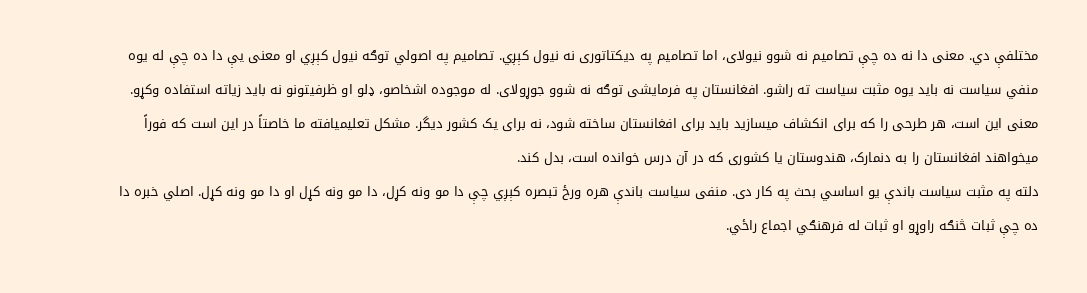مختلفې دي. معنی دا نه ده چې تصامیم نه شوو نیولای، اما تصامیم په دیکتاتوری نه نیول کېږي. تصامیم په اصولي توګه نیول کېږي او معنی یې دا ده چې له یوه منفي سیاست نه باید یوه مثبت سیاست ته راشو. افغانستان په فرمایشی توګه نه شوو جوړولای. له موجوده اشخاصو، ډلو او ظرفیتونو نه باید زیاته استفاده وکړو.
معنی این است، هر طرحی را که برای انکشاف میسازید باید برای افغانستان ساخته شود، نه برای یک کشور دیگر. مشکل تعلیمیافته ما خاصتاً در این است که فوراً میخواهند افغانستان را به دنمارک، هندوستان یا کشوری که در آن درس خوانده است، بدل کند.
دلته په مثبت سیاست باندې یو اساسي بحث په کار دی. منفی سیاست باندې هره ورځ تبصره کېږي چې دا مو ونه کړل، دا مو ونه کړل او دا مو ونه کړل. اصلي خبره دا ده چې ثبات څنګه راوړو او ثبات له فرهنګي اجماع راځي.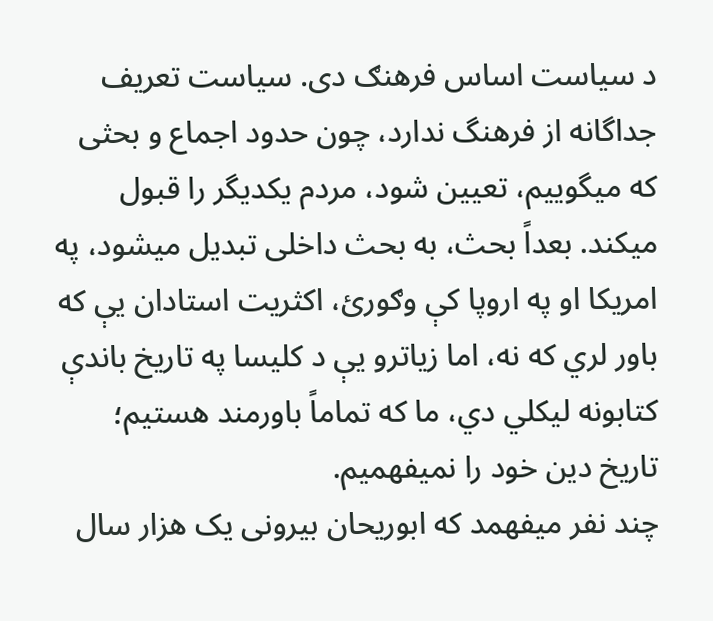د سیاست اساس فرهنګ دی. سیاست تعریف جداگانه از فرهنگ ندارد، چون حدود اجماع و بحثی که میگوییم، تعیین شود، مردم یکدیگر را قبول میکند. بعداً بحث، به بحث داخلی تبدیل میشود، په امریکا او په اروپا کې وګورئ، اکثریت استادان یې که باور لري که نه، اما زیاترو یې د کلیسا په تاریخ باندې کتابونه لیکلي دي، ما که تماماً باورمند هستیم؛ تاریخ دین خود را نمیفهمیم.
چند نفر میفهمد که ابوریحان بیرونی یک هزار سال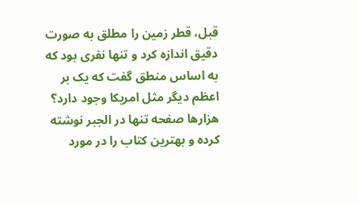قبل، قطر زمین را مطلق به صورت دقیق اندازه کرد و تنها نفری بود که به اساس منطق گفت که یک بر اعظم دیگر مثل امریکا وجود دارد؟ هزارها صفحه تنها در الجبر نوشته کرده و بهترین کتاب را در مورد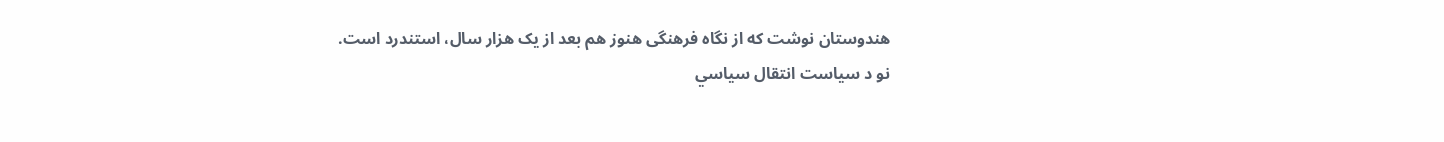هندوستان نوشت که از نگاه فرهنگی هنوز هم بعد از یک هزار سال، استندرد است.
نو د سیاست انتقال سیاسي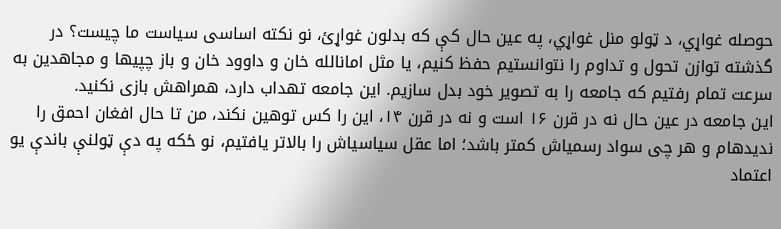حوصله غواړي، د ټولو منل غواړي، په عین حال کې که بدلون غواړئ، نو نکته اساسی سیاست ما چیست؟ در گذشته توازن تحول و تداوم را نتوانستیم حفظ کنیم، یا مثل امانالله خان و داوود خان و باز چپیها و مجاهدین به سرعت تمام رفتیم که جامعه را به تصویر خود بدل سازیم. این جامعه تهداب دارد، همراهش بازی نکنید.
این جامعه در عین حال نه در قرن ۱۶ است و نه در قرن ۱۴، این را کس توهین نکند، من تا حال افغان احمق را ندیدهام و هر چی سواد رسمیاش کمتر باشد؛ اما عقل سیاسیاش را بالاتر یافتیم، نو ځکه په دې ټولنې باندې یو اعتماد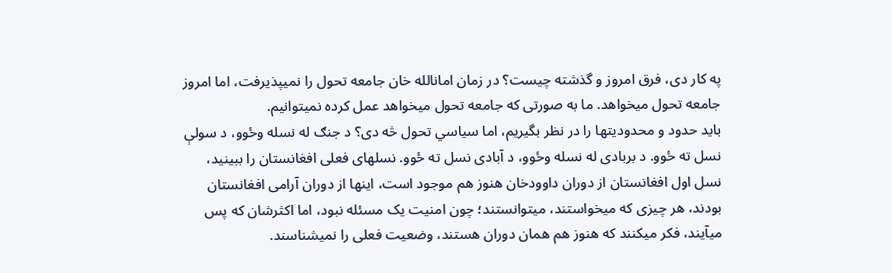په کار دی، فرق امروز و گذشته چیست؟ در زمان امانالله خان جامعه تحول را نمیپذیرفت، اما امروز جامعه تحول میخواهد. ما به صورتی که جامعه تحول میخواهد عمل کرده نمیتوانیم.
باید حدود و محدودیتها را در نظر بگیریم، اما سیاسي تحول څه دی؟ د جنګ له نسله وځوو، د سولې نسل ته ځوو. د بربادی له نسله وځوو، د آبادی نسل ته ځوو. نسلهای فعلی افغانستان را ببینید، نسل اول افغانستان از دوران داوودخان هنوز هم موجود است، اینها از دوران آرامی افغانستان بودند، هر چیزی که میخواستند، میتوانستند؛ چون امنیت یک مسئله نبود، اما اکثرشان که پس میآیند، فکر میکنند که هنوز هم همان دوران هستند، وضعیت فعلی را نمیشناسند.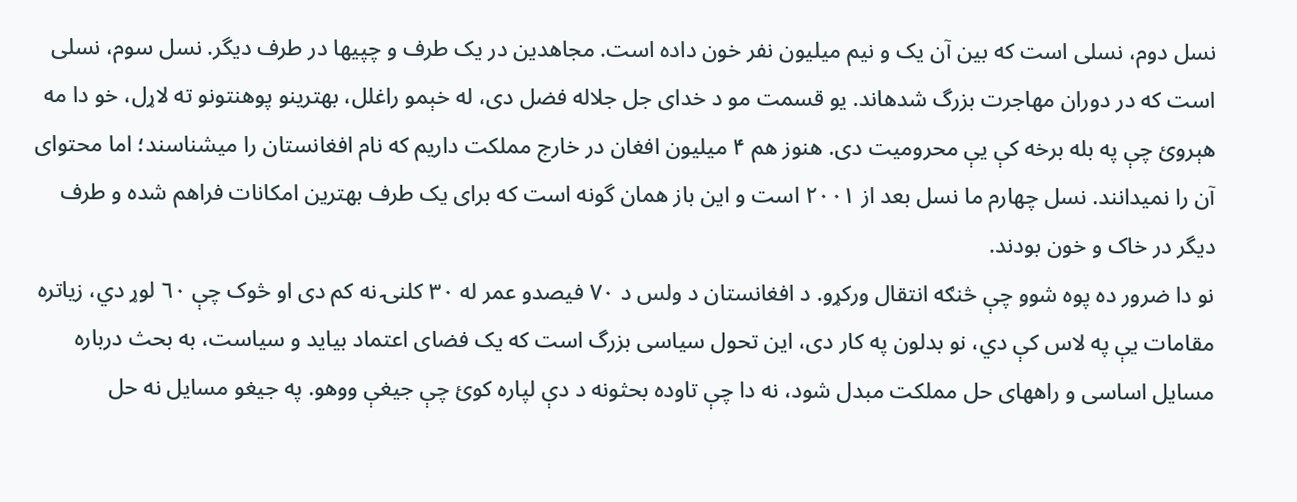نسل دوم، نسلی است که بین آن یک و نیم میلیون نفر خون داده است. مجاهدین در یک طرف و چپیها در طرف دیگر. نسل سوم، نسلی است که در دوران مهاجرت بزرگ شدهاند. یو قسمت مو د خدای جل جلاله فضل دی، له خېمو راغلل، بهترینو پوهنتونو ته لاړل، خو دا مه هېروئ چې په بله برخه کې یې محرومیت دی. هنوز هم ۴ میلیون افغان در خارج مملکت داریم که نام افغانستان را میشناسند؛ اما محتوای آن را نمیدانند. نسل چهارم ما نسل بعد از ۲۰۰۱ است و این باز همان گونه است که برای یک طرف بهترین امکانات فراهم شده و طرف دیگر در خاک و خون بودند.
نو دا ضرور ده پوه شوو چې څنګه انتقال ورکړو. د افغانستان د ولس د ۷۰ فیصدو عمر له ۳۰ کلنۍ نه کم دی او څوک چې ٦٠ لوړ دي، زیاتره مقامات یې په لاس کې دي، نو بدلون په کار دی، این تحول سیاسی بزرگ است که یک فضای اعتماد بیاید و سیاست، به بحث درباره مسایل اساسی و راههای حل مملکت مبدل شود، نه دا چې تاوده بحثونه د دې لپاره کوئ چې جیغې ووهو. په جیغو مسایل نه حل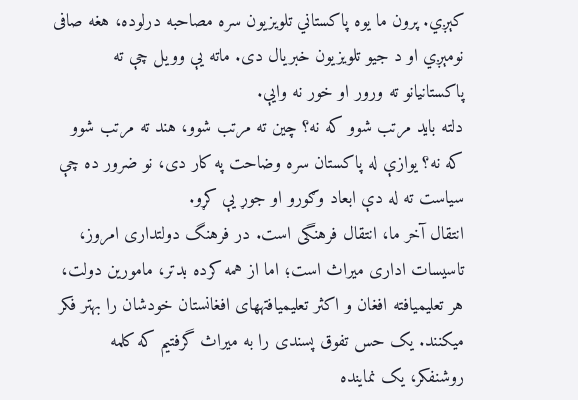کېږي. پرون ما یوه پاکستاني تلویزیون سره مصاحبه درلوده، هغه صافی نومېږي او د جیو تلویزیون خبریال دی. ماته یې وویل چې ته پاکستانیانو ته ورور او خور نه وایې.
دلته باید مرتب شوو که نه؟ چین ته مرتب شوو، هند ته مرتب شوو که نه؟ یوازې له پاکستان سره وضاحت په کار دی، نو ضرور ده چې سیاست ته له دې ابعاد وګورو او جوړ یې کړو.
انتقال آخر ما، انتقال فرهنگی است. در فرهنگ دولتداری امروز، تاسیسات اداری میراث است؛ اما از همه کرده بدتر، مامورین دولت، هر تعلیمیافته افغان و اکثر تعلیمیافتههای افغانستان خودشان را بهتر فکر میکنند. یک حس تفوق پسندی را به میراث گرفتیم که کلمه روشنفکر، یک نماینده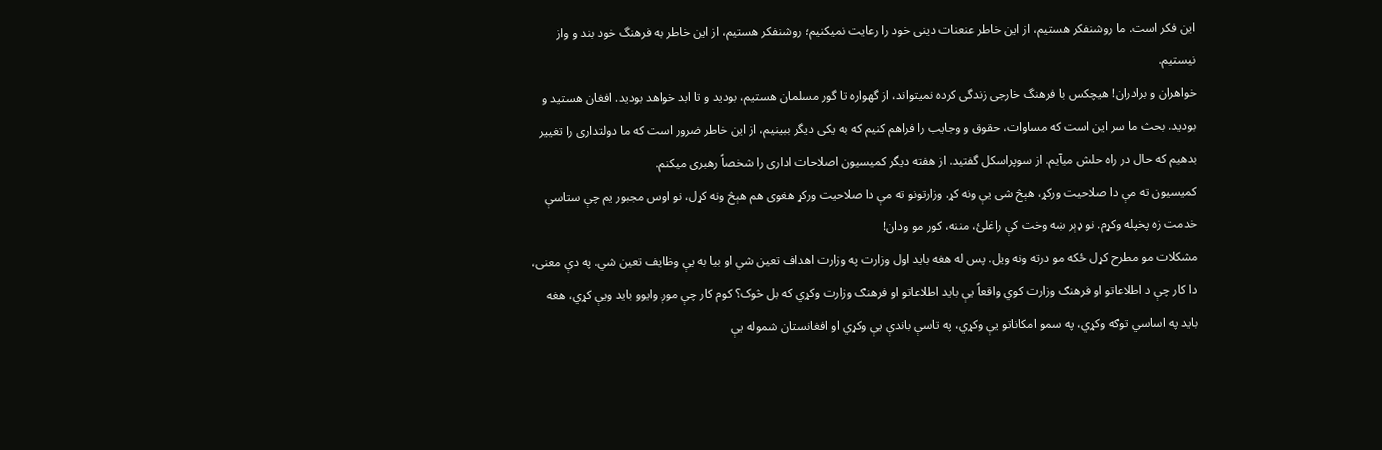این فکر است. ما روشنفکر هستیم، از این خاطر عنعنات دینی خود را رعایت نمیکنیم؛ روشنفکر هستیم، از این خاطر به فرهنگ خود بند و واز نیستیم.
خواهران و برادران! هیچکس با فرهنگ خارجی زندگی کرده نمیتواند، از گهواره تا گور مسلمان هستیم، بودید و تا ابد خواهد بودید. افغان هستید و بودید. بحث ما سر این است که مساوات، حقوق و وجایب را فراهم کنیم که به یکی دیگر ببینیم، از این خاطر ضرور است که ما دولتداری را تغییر بدهیم که حال در راه حلش میآیم. از سوپراسکل گفتید. از هفته دیگر کمیسیون اصلاحات اداری را شخصاً رهبری میکنم.
کمیسیون ته مې دا صلاحیت ورکړ، هېڅ شی یې ونه کړ. وزارتونو ته مې دا صلاحیت ورکړ هغوی هم هېڅ ونه کړل، نو اوس مجبور یم چې ستاسې خدمت زه پخپله وکړم. نو ډېر ښه وخت کې راغلئ، مننه، کور مو ودان!
مشکلات مو مطرح کړل ځکه مو درته ونه ویل. پس له هغه باید اول وزارت په وزارت اهداف تعین شي او بیا به یې وظایف تعین شي. په دې معنی، دا کار چې د اطلاعاتو او فرهنګ وزارت کوي واقعاً یې باید اطلاعاتو او فرهنګ وزارت وکړي که بل څوک؟ کوم کار چې موږ وایوو باید ويې کړي، هغه باید په اساسي توګه وکړي، په سمو امکاناتو یې وکړي، په تاسې باندې یې وکړي او افغانستان شموله یې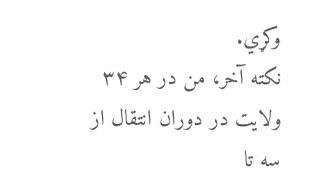وکړي.
نکته آخر، من در هر ٣۴ ولایت در دوران انتقال از سه تا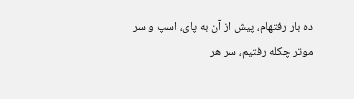ده بار رفتهام، پیش از آن به پای، اسپ و سر موتر چکله رفتیم، سر هر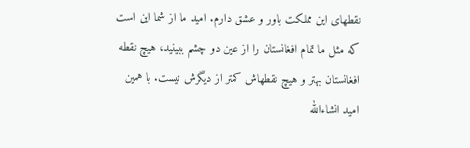نقطهای این مملکت باور و عشق دارم. امید ما از شما این است که مثل ما تمام افغانستان را از عین دو چشم ببینید، هیچ نقطه افغانستان بهتر و هیچ نقطهاش کمتر از دیگرش نیست. با همین امید انشاءالله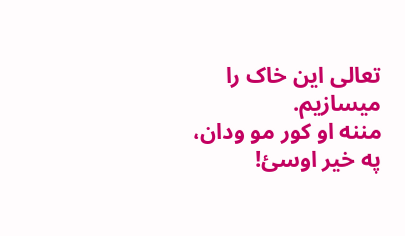تعالی این خاک را میسازیم.
مننه او کور مو ودان، په خیر اوسئ!